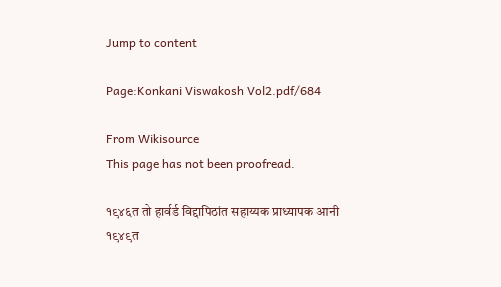Jump to content

Page:Konkani Viswakosh Vol2.pdf/684

From Wikisource
This page has not been proofread.

१९४६त तो हार्वर्ड विद्दापिठांत सहाय्यक प्राध्यापक आनी १९४९त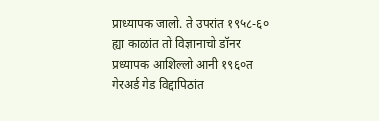प्राध्यापक जालो. ते उपरांत १९५८-६० ह्या काळांत तो विज्ञानाचो डॉनर प्रध्यापक आशिल्लो आनी १९६०त गेरअर्ड गेड विद्दापिठांत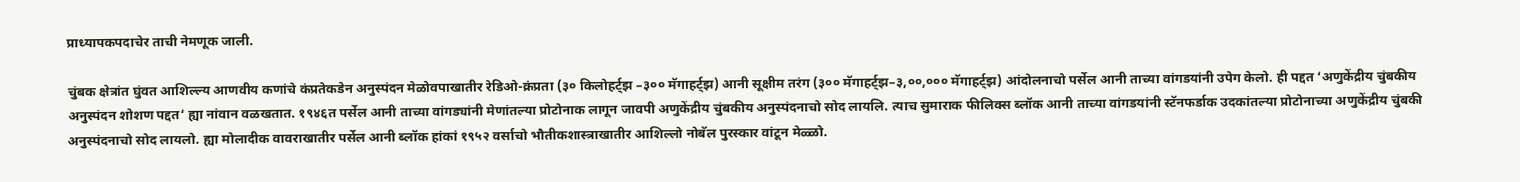प्राध्यापकपदाचेर ताची नेमणूक जाली.

चुंबक क्षेत्रांत घुंवत आशिल्ल्य आणवीय कणांचे कंप्रतेकडेन अनुस्पंदन मेळोवपाखातीर रेडिओ-क्रंप्रता (३० किलोहर्ट्झ –३०० मॅगाहर्ट्झ) आनी सूक्षीम तरंग (३०० मॅगाहर्ट्झ–३,००,००० मॅगाहर्ट्झ) आंदोलनाचो पर्सेल आनी ताच्या वांगडयांनी उपेग केलो. ही पद्दत ‘अणुकेंद्रीय चुंबकीय अनुस्पंदन शोशण पद्दत‘ ह्या नांवान वळखतात. १९४६त पर्सेल आनी ताच्या वांगड्यांनी मेणांतल्या प्रोटोनाक लागून जावपी अणुकेंद्रीय चुंबकीय अनुस्पंदनाचो सोद लायलि. त्याच सुमाराक फीलिक्स ब्लॉक आनी ताच्या वांगडयांनी स्टॅनफर्डाक उदकांतल्या प्रोटोनाच्या अणुकेंद्रीय चुंबकी अनुस्पंदनाचो सोद लायलो. ह्या मोलादीक वावराखातीर पर्सेल आनी ब्लॉक हांकां १९५२ वर्साचो भौतीकशास्त्राखातीर आशिल्लो नोबॅल पुरस्कार वांटून मेळ्ळो.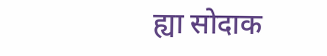ह्या सोदाक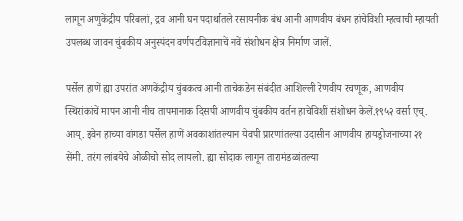लागून अणुकेंद्रीय परिबलां, द्रव आनी घन पदार्थातले रसायनीक बंध आनी आणवीय बंधन हांचेविशी म्हत्वाची म्हायती उपलब्ध जावन चुंबकीय अनुस्पंदन वर्णपटविज्ञानाचें नवें संशोधन क्षेत्र निर्माण जालें.

पर्सेल हाणें ह्या उपरांत अणकेंद्रीय चुंबकत्व आनी ताचेकडेन संबंदीत आशिल्ली रेणवीय रचणूक, आणवीय स्थिरांकांचें मापन आनी नीच तापमानाक दिसपी आणवीय चुंबकीय वर्तन हाचेविशीं संशोधन केलें.१९५२ वर्सा एच्. आय्. इवेन हाच्या वांगडा पर्सेल हाणें अवकाशांतल्यान येवपी प्रारणांतल्या उदासीन आणवीय हायड्रोजनाच्या २१ सेंमी. तरंग लांबयेचे ओळीचो सोद लायलो. ह्या सोदाक लागून तारामंडळांतल्या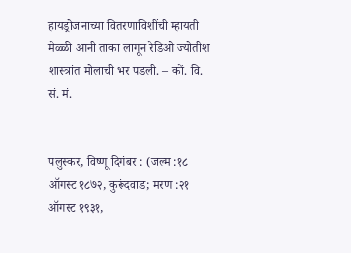हायड्रोजनाच्या वितरणाविशींची म्हायती मेळ्ळी आनी ताका लागून रेडिओ ज्योतीश शास्त्रांत मोलाची भर पडली. – कों. वि. सं. मं.


पलुस्कर, विष्णू दिगंबर : (जल्म :१८ ऑगस्ट १८७२, कुरूंदवाड; मरण :२१ ऑगस्ट १९३१,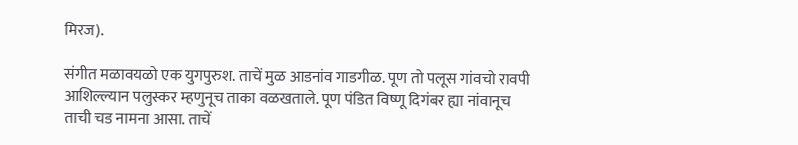मिरज).

संगीत मळावयळो एक युगपुरुश. ताचें मुळ आडनांव गाडगीळ. पूण तो पलूस गांवचो रावपी आशिल्ल्यान पलुस्कर म्हणुनूच ताका वळखताले. पूण पंडित विष्णू दिगंबर ह्या नांवानूच ताची चड नामना आसा. ताचें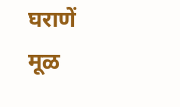घराणें मूळ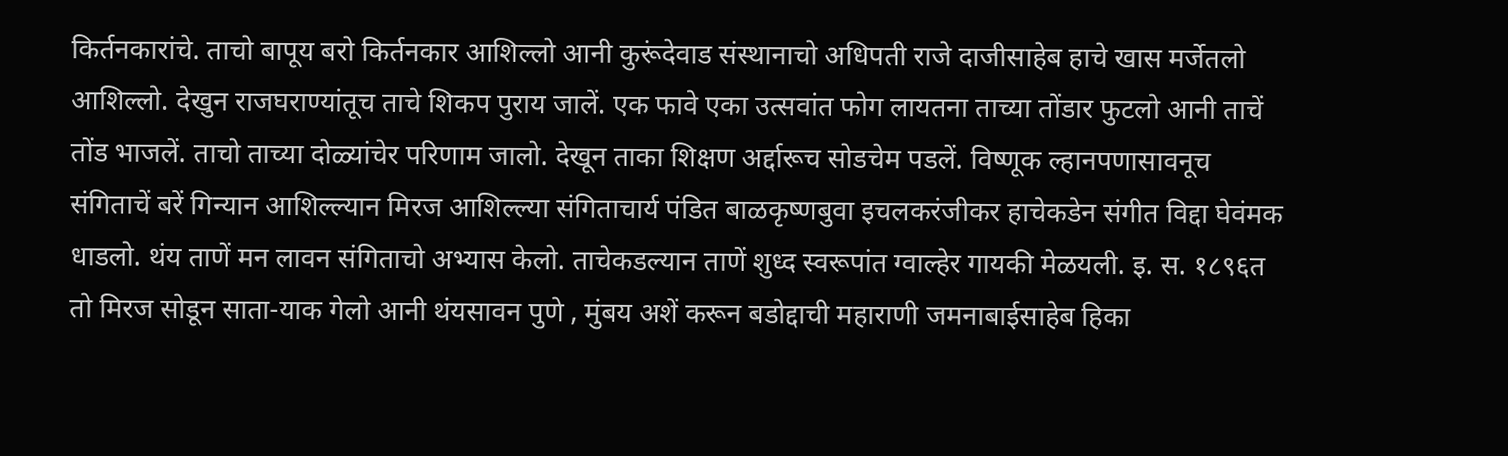किर्तनकारांचे. ताचो बापूय बरो किर्तनकार आशिल्लो आनी कुरूंदेवाड संस्थानाचो अधिपती राजे दाजीसाहेब हाचे खास मर्जेतलो आशिल्लो. देखुन राजघराण्यांतूच ताचे शिकप पुराय जालें. एक फावे एका उत्सवांत फोग लायतना ताच्या तोंडार फुटलो आनी ताचें तोंड भाजलें. ताचो ताच्या दोळ्यांचेर परिणाम जालो. देखून ताका शिक्षण अर्द्दारूच सोडचेम पडलें. विष्णूक ल्हानपणासावनूच संगिताचें बरें गिन्यान आशिल्ल्यान मिरज आशिल्ल्या संगिताचार्य पंडित बाळकृष्णबुवा इचलकरंजीकर हाचेकडेन संगीत विद्दा घेवंमक धाडलो. थंय ताणें मन लावन संगिताचो अभ्यास केलो. ताचेकडल्यान ताणें शुध्द स्वरूपांत ग्वाल्हेर गायकी मेळयली. इ. स. १८९६त तो मिरज सोडून साता-याक गेलो आनी थंयसावन पुणे , मुंबय अशें करून बडोद्दाची महाराणी जमनाबाईसाहेब हिका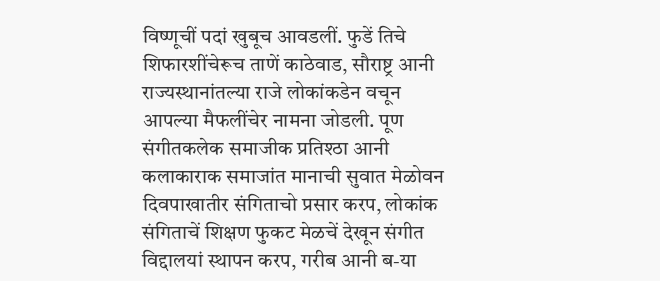विष्णूचीं पदां खुबूच आवडलीं. फुडें तिचे शिफारशींचेरूच ताणें काठेवाड, सौराष्ट्र आनी राज्यस्थानांतल्या राजे लोकांकडेन वचून आपल्या मैफलींचेर नामना जोडली. पूण संगीतकलेक समाजीक प्रतिश्ठा आनी कलाकाराक समाजांत मानाची सुवात मेळोवन दिवपाखातीर संगिताचो प्रसार करप, लोकांक संगिताचें शिक्षण फुकट मेळचें देखून संगीत विद्दालयां स्थापन करप, गरीब आनी ब-या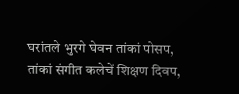घरांतले भुरगे घेवन तांकां पोसप, तांकां संगीत कलेचें शिक्षण दिवप,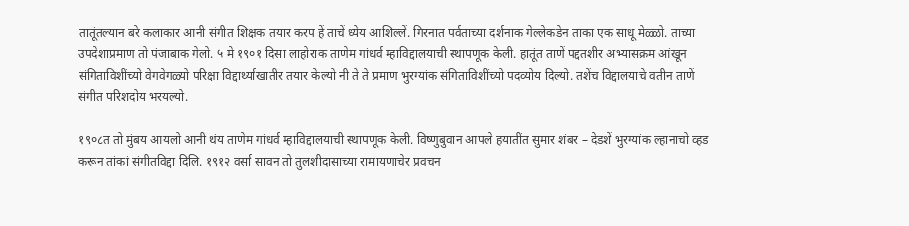तातूंतल्यान बरे कलाकार आनी संगीत शिक्षक तयार करप हें ताचें ध्येय आशिल्लें. गिरनात पर्वताच्या दर्शनाक गेल्लेकडेन ताका एक साधू मेळ्ळो. ताच्या उपदेशाप्रमाण तो पंजाबाक गेलो. ५ मे १९०१ दिसा लाहोराक ताणेम गांधर्व म्हाविद्दालयाची स्थापणूक केली. हातूंत ताणें पद्दतशीर अभ्यासक्रम आंखून संगिताविशींच्यो वेगवेगळ्यो परिक्षा विद्दार्थ्याखातीर तयार केल्यो नी ते ते प्रमाण भुरग्यांक संगिताविशींच्यो पदव्योय दिल्यो. तशेंच विद्दालयाचे वतीन ताणें संगीत परिशदोय भरयल्यो.

१९०८त तो मुंबय आयलो आनी थंय ताणेम गांधर्व म्हाविद्दालयाची स्थापणूक केली. विष्णुबुवान आपले हयातींत सुमार शंबर – देडशें भुरग्यांक ल्हानाचो व्हड करून तांकां संगीतविद्दा दिलि. १९१२ वर्सा सावन तो तुलशीदासाच्या रामायणाचेर प्रवचन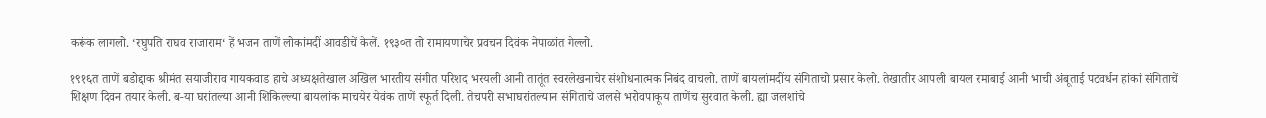करूंक लागलो. ‘रघुपति राघव राजाराम‘ हें भजन ताणें लोकांमदीं आवडीचें केलें. १९३०त तो रामायणाचेर प्रवचन दिवंक नेपाळांत गेल्लो.

१९१६त ताणें बडोद्दाक श्रीमंत सयाजीराव गायकवाड हाचे अध्यक्षतेखाल अखिल भारतीय संगीत परिशद भरयली आनी तातूंत स्वरलेखनाचेर संशोधनात्मक निबंद वाचलो. ताणें बायलांमदींय संगिताचो प्रसार केलो. तेखातीर आपली बायल रमाबाई आनी भाची अंबूताई पटवर्धन हांकां संगिताचें शिक्षण दिवन तयार केली. ब-या घरांतल्या आनी शिकिल्ल्या बायलांक माचयेर येवंक ताणें स्फूर्त दिली. तेचपरी सभाघरांतल्यान संगिताचे जलसे भरोवपाकूय ताणेंच सुरवात केली. ह्या जलशांचे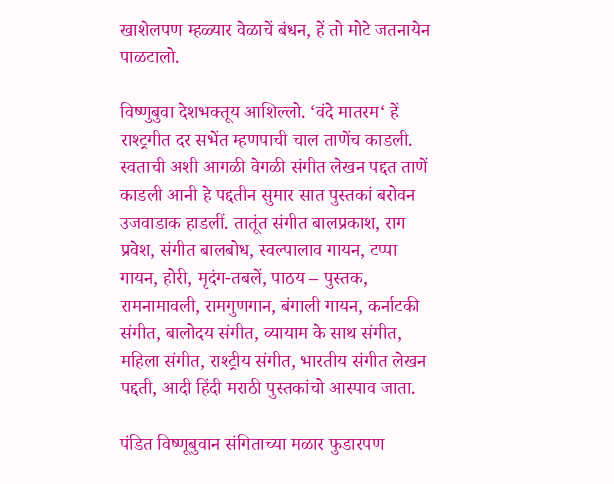खाशेलपण म्हळ्यार वेळाचें बंधन, हें तो मोटे जतनायेन पाळटालो.

विष्णुबुवा देशभक्तूय आशिल्लो. ‘वंदे मातरम‘ हें राश्ट्रगीत दर सभेंत म्हणपाची चाल ताणेंच काडली. स्वताची अशी आगळी वेगळी संगीत लेखन पद्दत ताणें काडली आनी हे पद्दतीन सुमार सात पुस्तकां बरोवन उजवाडाक हाडलीं. तातूंत संगीत बालप्रकाश, राग प्रवेश, संगीत बालबोध, स्वल्पालाव गायन, टप्पा गायन, होरी, मृदंग-तबलें, पाठय – पुस्तक, रामनामावली, रामगुणगान, बंगाली गायन, कर्नाटकी संगीत, बालोदय संगीत, व्यायाम के साथ संगीत, महिला संगीत, राश्ट्रीय संगीत, भारतीय संगीत लेखन पद्दती, आदी हिंदी मराठी पुस्तकांचो आस्पाव जाता.

पंडित विष्णूबुवान संगिताच्या मळार फुडारपण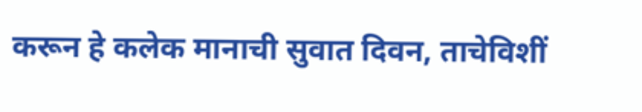करून हे कलेक मानाची सुवात दिवन, ताचेविशीं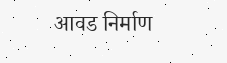आवड निर्माण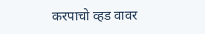करपाचो व्हड वावर